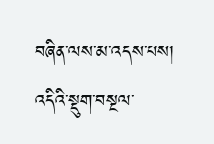བཞིན་ལས་མ་འདས་པས། འདིའི་སྡུག་བསྔལ་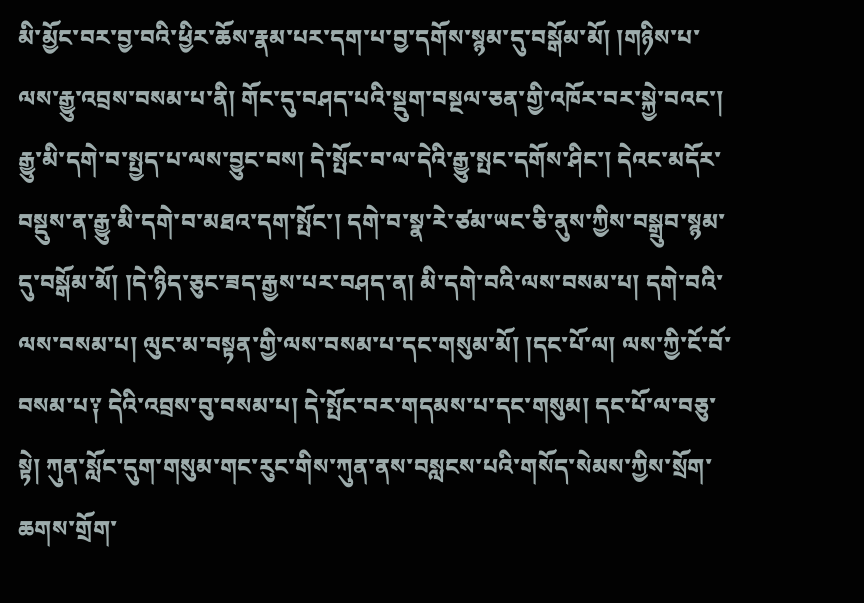མི་མྱོང་བར་བྱ་བའི་ཕྱིར་ཆོས་རྣམ་པར་དག་པ་བྱ་དགོས་སྙམ་དུ་བསྒོམ་མོ། །གཉིས་པ་ལས་རྒྱུ་འབྲས་བསམ་པ་ནི། གོང་དུ་བཤད་པའི་སྡུག་བསྔལ་ཅན་གྱི་འཁོར་བར་སྐྱེ་བའང་། རྒྱུ་མི་དགེ་བ་སྤྱད་པ་ལས་བྱུང་བས། དེ་སྤོང་བ་ལ་དེའི་རྒྱུ་སྤང་དགོས་ཤིང་། དེའང་མདོར་བསྡུས་ན་རྒྱུ་མི་དགེ་བ་མཐའ་དག་སྤོང་། དགེ་བ་སྣ་རེ་ཙམ་ཡང་ཅི་ནུས་ཀྱིས་བསྒྲུབ་སྙམ་དུ་བསྒོམ་མོ། །དེ་ཉིད་ཅུང་ཟད་རྒྱས་པར་བཤད་ན། མི་དགེ་བའི་ལས་བསམ་པ། དགེ་བའི་ལས་བསམ་པ། ལུང་མ་བསྟན་གྱི་ལས་བསམ་པ་དང་གསུམ་མོ། །དང་པོ་ལ། ལས་ཀྱི་ངོ་བོ་བསམ་པ༑ དེའི་འབྲས་བུ་བསམ་པ། དེ་སྤོང་བར་གདམས་པ་དང་གསུམ། དང་པོ་ལ་བཅུ་སྟེ། ཀུན་སློང་དུག་གསུམ་གང་རུང་གིས་ཀུན་ནས་བསླངས་པའི་གསོད་སེམས་ཀྱིས་སྲོག་ཆགས་གྲོག་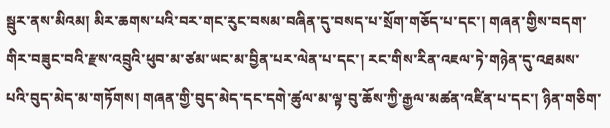སྦུར་ནས་མིའམ། མིར་ཆགས་པའི་བར་གང་རུང་བསམ་བཞིན་དུ་བསད་པ་སྲོག་གཅོད་པ་དང་། གཞན་གྱིས་བདག་གིར་བཟུང་བའི་རྫས་འབྲུའི་ཕུབ་མ་ཙམ་ཡང་མ་བྱིན་པར་ལེན་པ་དང་། རང་གིས་རིན་འཇལ་ཏེ་གཉེན་དུ་འཐམས་པའི་བུད་མེད་མ་གཏོགས། གཞན་གྱི་བུད་མེད་དང་དགེ་ཚུལ་མ་ལྟ་བུ་ཆོས་ཀྱི་རྒྱལ་མཚན་འཛིན་པ་དང་། ཉིན་གཅིག་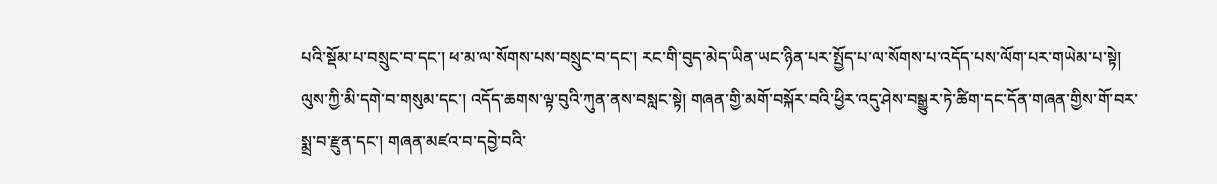པའི་སྡོམ་པ་བསྲུང་བ་དང་། ཕ་མ་ལ་སོགས་པས་བསྲུང་བ་དང་། རང་གི་བུད་མེད་ཡིན་ཡང་ཉིན་པར་སྤྱོད་པ་ལ་སོགས་པ་འདོད་པས་ལོག་པར་གཡེམ་པ་སྟེ། ལུས་ཀྱི་མི་དགེ་བ་གསུམ་དང་། འདོད་ཆགས་ལྟ་བུའི་ཀུན་ནས་བསླང་སྟེ། གཞན་གྱི་མགོ་བསྐོར་བའི་ཕྱིར་འདུ་ཤེས་བསྒྱུར་ཏེ་ཚིག་དང་དོན་གཞན་གྱིས་གོ་བར་སྨྲ་བ་རྫུན་དང་། གཞན་མཛའ་བ་དབྱེ་བའི་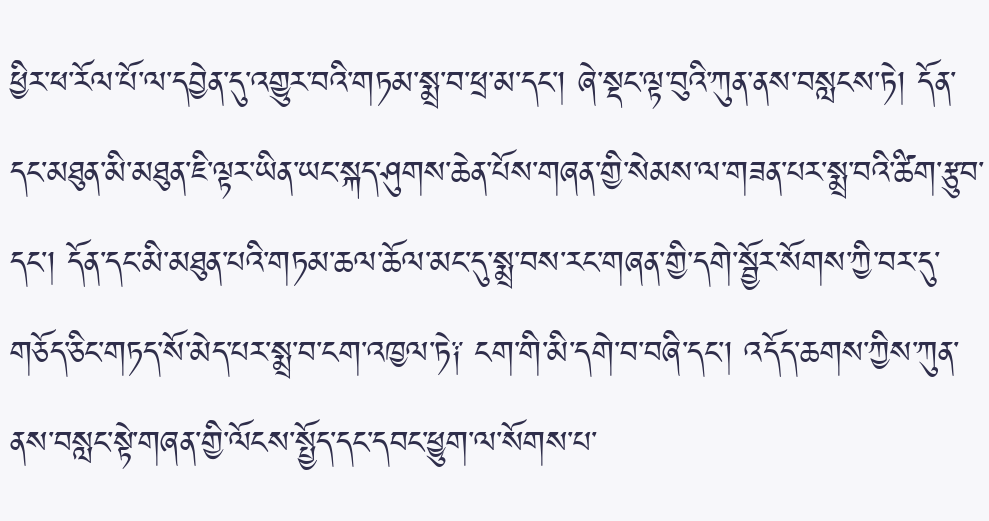ཕྱིར་ཕ་རོལ་པོ་ལ་དབྱེན་དུ་འགྱུར་བའི་གཏམ་སྨྲ་བ་ཕྲ་མ་དང་། ཞེ་སྡང་ལྟ་བུའི་ཀུན་ནས་བསླངས་ཏེ། དོན་དང་མཐུན་མི་མཐུན་ཇི་ལྟར་ཡིན་ཡང་སྐད་ཤུགས་ཆེན་པོས་གཞན་གྱི་སེམས་ལ་གཟན་པར་སྨྲ་བའི་ཚིག་རྩུབ་དང་། དོན་དང་མི་མཐུན་པའི་གཏམ་ཆལ་ཆོལ་མང་དུ་སྨྲ་བས་རང་གཞན་གྱི་དགེ་སྦྱོར་སོགས་ཀྱི་བར་དུ་གཅོད་ཅིང་གཏད་སོ་མེད་པར་སྨྲ་བ་ངག་འཁྱལ་ཏེ༑ ངག་གི་མི་དགེ་བ་བཞི་དང་། འདོད་ཆགས་ཀྱིས་ཀུན་ནས་བསླང་སྟེ་གཞན་གྱི་ལོངས་སྤྱོད་དང་དབང་ཕྱུག་ལ་སོགས་པ་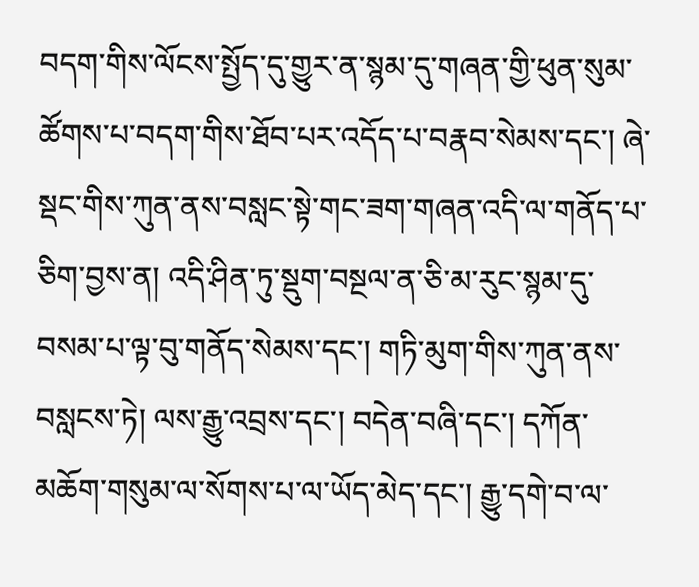བདག་གིས་ལོངས་སྤྱོད་དུ་གྱུར་ན་སྙམ་དུ་གཞན་གྱི་ཕུན་སུམ་ཚོགས་པ་བདག་གིས་ཐོབ་པར་འདོད་པ་བརྣབ་སེམས་དང་། ཞེ་སྡང་གིས་ཀུན་ནས་བསླང་སྟེ་གང་ཟག་གཞན་འདི་ལ་གནོད་པ་ཅིག་བྱས་ན། འདི་ཤིན་ཏུ་སྡུག་བསྔལ་ན་ཅི་མ་རུང་སྙམ་དུ་བསམ་པ་ལྟ་བུ་གནོད་སེམས་དང་། གཏི་མུག་གིས་ཀུན་ནས་བསླངས་ཏེ། ལས་རྒྱུ་འབྲས་དང་། བདེན་བཞི་དང་། དཀོན་མཆོག་གསུམ་ལ་སོགས་པ་ལ་ཡོད་མེད་དང་། རྒྱུ་དགེ་བ་ལ་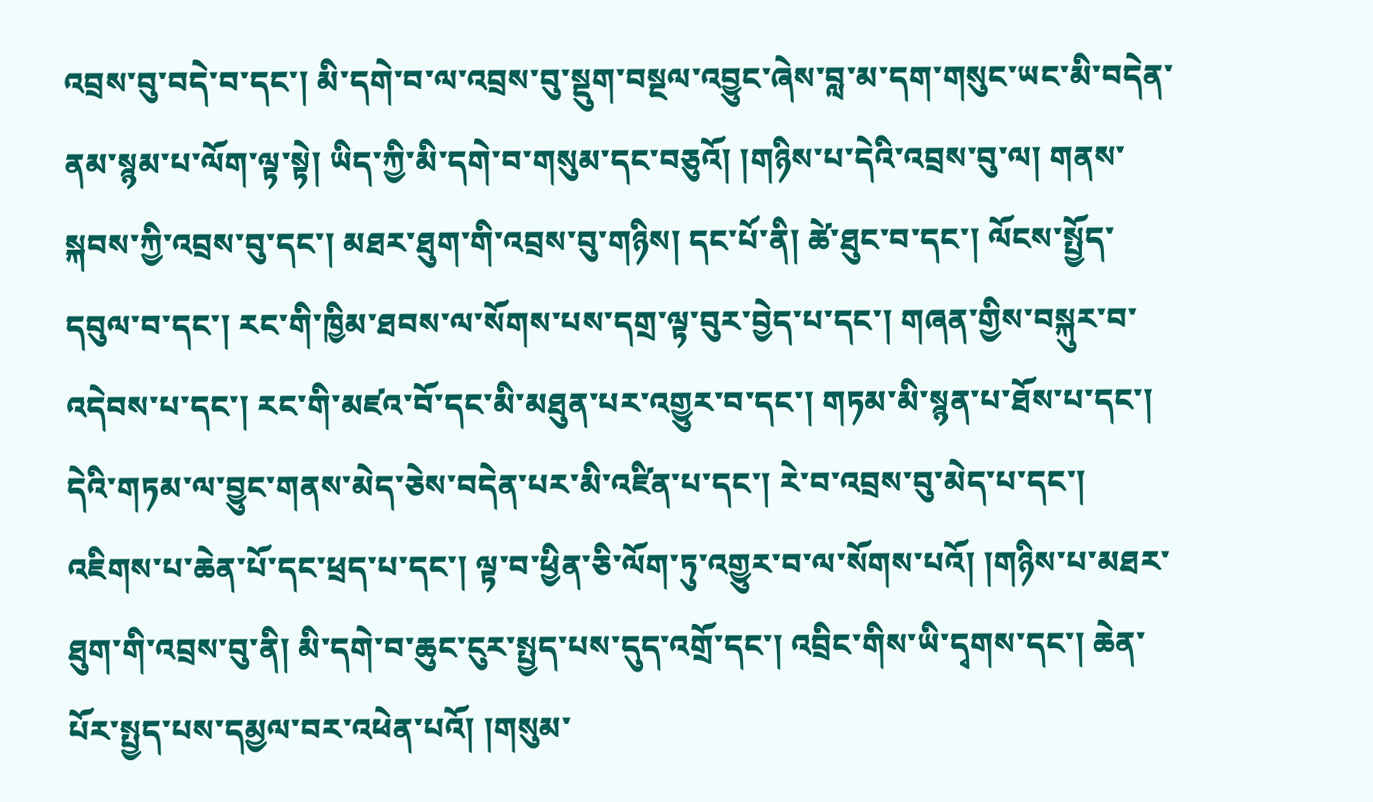འབྲས་བུ་བདེ་བ་དང་། མི་དགེ་བ་ལ་འབྲས་བུ་སྡུག་བསྔལ་འབྱུང་ཞེས་བླ་མ་དག་གསུང་ཡང་མི་བདེན་ནམ་སྙམ་པ་ལོག་ལྟ་སྟེ། ཡིད་ཀྱི་མི་དགེ་བ་གསུམ་དང་བཅུའོ། །གཉིས་པ་དེའི་འབྲས་བུ་ལ། གནས་སྐབས་ཀྱི་འབྲས་བུ་དང་། མཐར་ཐུག་གི་འབྲས་བུ་གཉིས། དང་པོ་ནི། ཚེ་ཐུང་བ་དང་། ལོངས་སྤྱོད་དབུལ་བ་དང་། རང་གི་ཁྱིམ་ཐབས་ལ་སོགས་པས་དགྲ་ལྟ་བུར་བྱེད་པ་དང་། གཞན་གྱིས་བསྐུར་བ་འདེབས་པ་དང་། རང་གི་མཛའ་བོ་དང་མི་མཐུན་པར་འགྱུར་བ་དང་། གཏམ་མི་སྙན་པ་ཐོས་པ་དང་། དེའི་གཏམ་ལ་བྱུང་གནས་མེད་ཅེས་བདེན་པར་མི་འཛིན་པ་དང་། རེ་བ་འབྲས་བུ་མེད་པ་དང་། འཇིགས་པ་ཆེན་པོ་དང་ཕྲད་པ་དང་། ལྟ་བ་ཕྱིན་ཅི་ལོག་ཏུ་འགྱུར་བ་ལ་སོགས་པའོ། །གཉིས་པ་མཐར་ཐུག་གི་འབྲས་བུ་ནི། མི་དགེ་བ་ཆུང་ངུར་སྤྱད་པས་དུད་འགྲོ་དང་། འབྲིང་གིས་ཡི་དྭགས་དང་། ཆེན་པོར་སྤྱད་པས་དམྱལ་བར་འཕེན་པའོ། །གསུམ་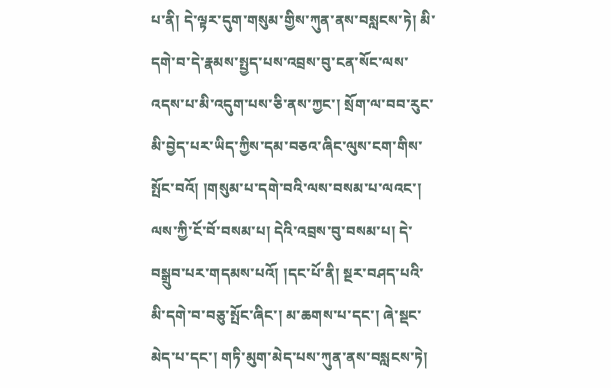པ་ནི། དེ་ལྟར་དུག་གསུམ་གྱིས་ཀུན་ནས་བསླངས་ཏེ། མི་དགེ་བ་དེ་རྣམས་སྤྱད་པས་འབྲས་བུ་ངན་སོང་ལས་འདས་པ་མི་འདུག་པས་ཅི་ནས་ཀྱང་། སྲོག་ལ་བབ་རུང་མི་བྱེད་པར་ཡིད་ཀྱིས་དམ་བཅའ་ཞིང་ལུས་ངག་གིས་སྤོང་བའོ། །གསུམ་པ་དགེ་བའི་ལས་བསམ་པ་ལའང་། ལས་ཀྱི་ངོ་བོ་བསམ་པ། དེའི་འབྲས་བུ་བསམ་པ། དེ་བསྒྲུབ་པར་གདམས་པའོ། །དང་པོ་ནི། སྔར་བཤད་པའི་མི་དགེ་བ་བཅུ་སྤོང་ཞིང་། མ་ཆགས་པ་དང་། ཞེ་སྡང་མེད་པ་དང་། གཏི་མུག་མེད་པས་ཀུན་ནས་བསླངས་ཏེ།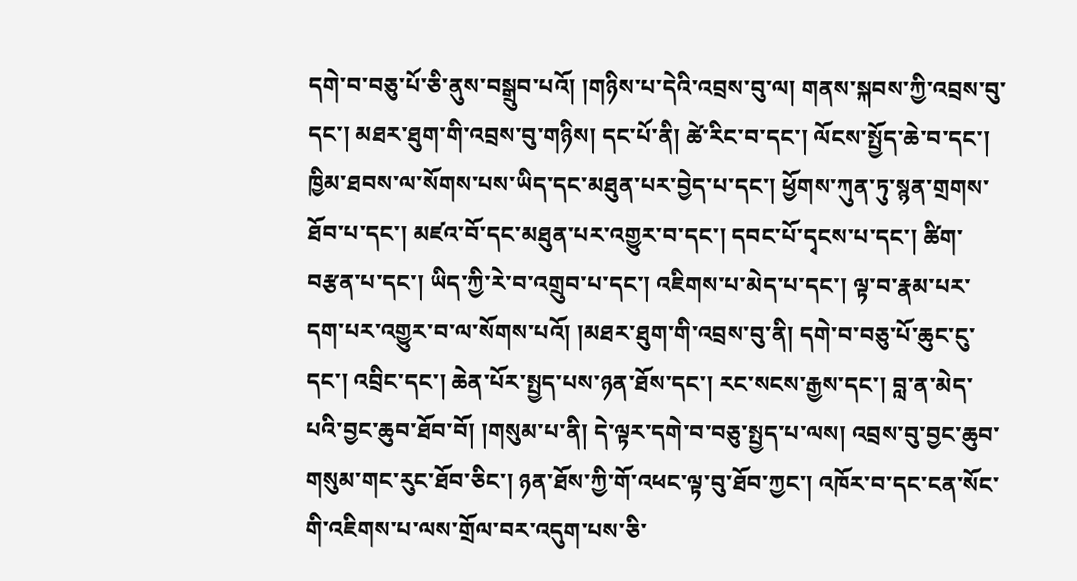དགེ་བ་བཅུ་པོ་ཅི་ནུས་བསྒྲུབ་པའོ། །གཉིས་པ་དེའི་འབྲས་བུ་ལ། གནས་སྐབས་ཀྱི་འབྲས་བུ་དང་། མཐར་ཐུག་གི་འབྲས་བུ་གཉིས། དང་པོ་ནི། ཚེ་རིང་བ་དང་། ལོངས་སྤྱོད་ཆེ་བ་དང་། ཁྱིམ་ཐབས་ལ་སོགས་པས་ཡིད་དང་མཐུན་པར་བྱེད་པ་དང་། ཕྱོགས་ཀུན་ཏུ་སྙན་གྲགས་ཐོབ་པ་དང་། མཛའ་བོ་དང་མཐུན་པར་འགྱུར་བ་དང་། དབང་པོ་དྭངས་པ་དང་། ཚིག་བརྩན་པ་དང་། ཡིད་ཀྱི་རེ་བ་འགྲུབ་པ་དང་། འཇིགས་པ་མེད་པ་དང་། ལྟ་བ་རྣམ་པར་དག་པར་འགྱུར་བ་ལ་སོགས་པའོ། །མཐར་ཐུག་གི་འབྲས་བུ་ནི། དགེ་བ་བཅུ་པོ་ཆུང་ངུ་དང་། འབྲིང་དང་། ཆེན་པོར་སྤྱད་པས་ཉན་ཐོས་དང་། རང་སངས་རྒྱས་དང་། བླ་ན་མེད་པའི་བྱང་ཆུབ་ཐོབ་བོ། །གསུམ་པ་ནི། དེ་ལྟར་དགེ་བ་བཅུ་སྤྱད་པ་ལས། འབྲས་བུ་བྱང་ཆུབ་གསུམ་གང་རུང་ཐོབ་ཅིང་། ཉན་ཐོས་ཀྱི་གོ་འཕང་ལྟ་བུ་ཐོབ་ཀྱང་། འཁོར་བ་དང་ངན་སོང་གི་འཇིགས་པ་ལས་གྲོལ་བར་འདུག་པས་ཅི་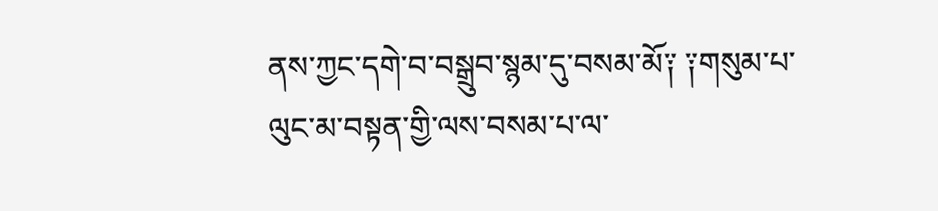ནས་ཀྱང་དགེ་བ་བསྒྲུབ་སྙམ་དུ་བསམ་མོ༑ ༑གསུམ་པ་ལུང་མ་བསྟན་གྱི་ལས་བསམ་པ་ལ་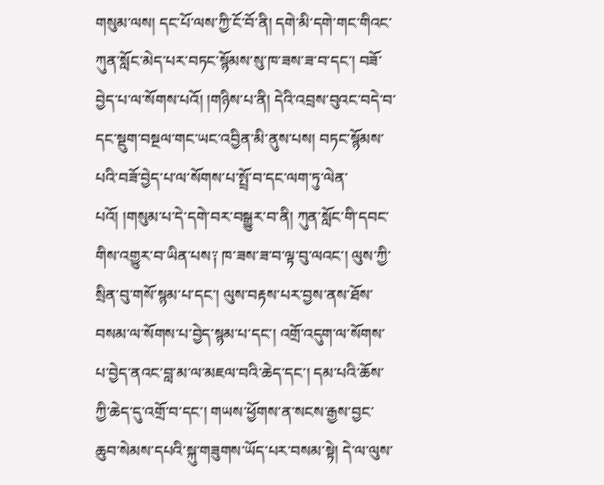གསུམ་ལས། དང་པོ་ལས་ཀྱི་ངོ་བོ་ནི། དགེ་མི་དགེ་གང་གིའང་ཀུན་སློང་མེད་པར་བཏང་སྙོམས་སུ་ཁ་ཟས་ཟ་བ་དང་། བཟོ་བྱེད་པ་ལ་སོགས་པའོ། །གཉིས་པ་ནི། དེའི་འབྲས་བུའང་བདེ་བ་དང་སྡུག་བསྔལ་གང་ཡང་འབྱིན་མི་ནུས་པས། བཏང་སྙོམས་པའི་བཟོ་བྱེད་པ་ལ་སོགས་པ་སྤྲོ་བ་དང་ལག་ཏུ་ལེན་པའོ། །གསུམ་པ་དེ་དགེ་བར་བསྒྱུར་བ་ནི། ཀུན་སློང་གི་དབང་གིས་འགྱུར་བ་ཡིན་པས༑ ཁ་ཟས་ཟ་བ་ལྟ་བུ་ལའང་། ལུས་ཀྱི་སྲིན་བུ་གསོ་སྙམ་པ་དང་། ལུས་བརྟས་པར་བྱས་ནས་ཐོས་བསམ་ལ་སོགས་པ་བྱེད་སྙམ་པ་དང་། འགྲོ་འདུག་ལ་སོགས་པ་བྱེད་ནའང་བླ་མ་ལ་མཇལ་བའི་ཆེད་དང་། དམ་པའི་ཆོས་ཀྱི་ཆེད་དུ་འགྲོ་བ་དང་། གཡས་ཕྱོགས་ན་སངས་རྒྱས་བྱང་ཆུབ་སེམས་དཔའི་སྐུ་གཟུགས་ཡོད་པར་བསམ་སྟེ། དེ་ལ་ལུས་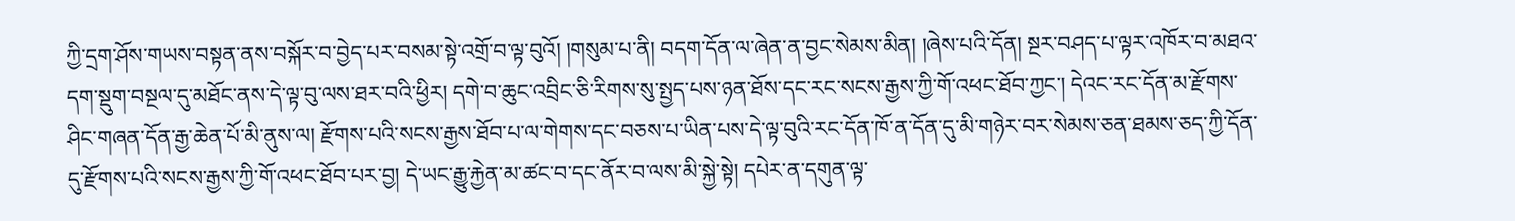ཀྱི་དྲག་ཤོས་གཡས་བསྟན་ནས་བསྐོར་བ་བྱེད་པར་བསམ་སྟེ་འགྲོ་བ་ལྟ་བུའོ། །གསུམ་པ་ནི། བདག་དོན་ལ་ཞེན་ན་བྱང་སེམས་མིན། །ཞེས་པའི་དོན། སྔར་བཤད་པ་ལྟར་འཁོར་བ་མཐའ་དག་སྡུག་བསྔལ་དུ་མཐོང་ནས་དེ་ལྟ་བུ་ལས་ཐར་བའི་ཕྱིར། དགེ་བ་ཆུང་འབྲིང་ཅི་རིགས་སུ་སྤྱད་པས་ཉན་ཐོས་དང་རང་སངས་རྒྱས་ཀྱི་གོ་འཕང་ཐོབ་ཀྱང་། དེའང་རང་དོན་མ་རྫོགས་ཤིང་གཞན་དོན་རྒྱ་ཆེན་པོ་མི་ནུས་ལ། རྫོགས་པའི་སངས་རྒྱས་ཐོབ་པ་ལ་གེགས་དང་བཅས་པ་ཡིན་པས་དེ་ལྟ་བུའི་རང་དོན་ཁོ་ན་དོན་དུ་མི་གཉེར་བར་སེམས་ཅན་ཐམས་ཅད་ཀྱི་དོན་དུ་རྫོགས་པའི་སངས་རྒྱས་ཀྱི་གོ་འཕང་ཐོབ་པར་བྱ། དེ་ཡང་རྒྱུ་རྐྱེན་མ་ཚང་བ་དང་ནོར་བ་ལས་མི་སྐྱེ་སྟེ། དཔེར་ན་དགུན་ལྟ་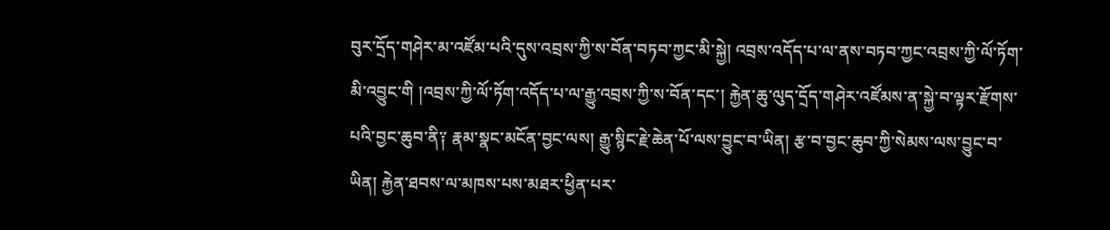བུར་དྲོད་གཤེར་མ་འཛོམ་པའི་དུས་འབྲས་ཀྱི་ས་བོན་བཏབ་ཀྱང་མི་སྐྱེ། འབྲས་འདོད་པ་ལ་ནས་བཏབ་ཀྱང་འབྲས་ཀྱི་ལོ་ཏོག་མི་འབྱུང་གི །འབྲས་ཀྱི་ལོ་ཏོག་འདོད་པ་ལ་རྒྱུ་འབྲས་ཀྱི་ས་བོན་དང་། རྐྱེན་ཆུ་ལུད་དྲོད་གཤེར་འཛོམས་ན་སྐྱེ་བ་ལྟར་རྫོགས་པའི་བྱང་ཆུབ་ནི༑ རྣམ་སྣང་མངོན་བྱང་ལས། རྒྱུ་སྙིང་རྗེ་ཆེན་པོ་ལས་བྱུང་བ་ཡིན། རྩ་བ་བྱང་ཆུབ་ཀྱི་སེམས་ལས་བྱུང་བ་ཡིན། རྐྱེན་ཐབས་ལ་མཁས་པས་མཐར་ཕྱིན་པར་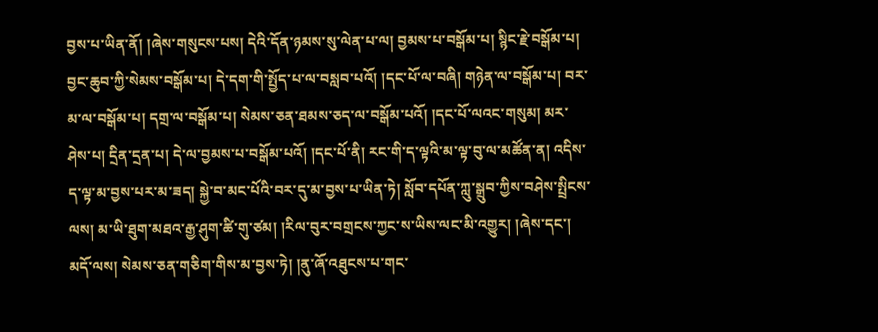བྱས་པ་ཡིན་ནོ། །ཞེས་གསུངས་པས། དེའི་དོན་ཉམས་སུ་ལེན་པ་ལ། བྱམས་པ་བསྒོམ་པ། སྙིང་རྗེ་བསྒོམ་པ། བྱང་ཆུབ་ཀྱི་སེམས་བསྒོམ་པ། དེ་དག་གི་སྤྱོད་པ་ལ་བསླབ་པའོ། །དང་པོ་ལ་བཞི། གཉེན་ལ་བསྒོམ་པ། བར་མ་ལ་བསྒོམ་པ། དགྲ་ལ་བསྒོམ་པ། སེམས་ཅན་ཐམས་ཅད་ལ་བསྒོམ་པའོ། །དང་པོ་ལའང་གསུམ། མར་ཤེས་པ། དྲིན་དྲན་པ། དེ་ལ་བྱམས་པ་བསྒོམ་པའོ། །དང་པོ་ནི། རང་གི་ད་ལྟའི་མ་ལྟ་བུ་ལ་མཚོན་ན། འདིས་ད་ལྟ་མ་བྱས་པར་མ་ཟད། སྐྱེ་བ་མང་པོའི་བར་དུ་མ་བྱས་པ་ཡིན་ཏེ། སློབ་དཔོན་ཀླུ་སྒྲུབ་ཀྱིས་བཤེས་སྤྲིངས་ལས། མ་ཡི་ཐུག་མཐའ་རྒྱ་ཤུག་ཚི་གུ་ཙམ། །རིལ་བུར་བགྲངས་ཀྱང་ས་ཡིས་ལང་མི་འགྱུར། །ཞེས་དང་། མདོ་ལས། སེམས་ཅན་གཅིག་གིས་མ་བྱས་ཏེ། །ནུ་ཞོ་འཐུངས་པ་གང་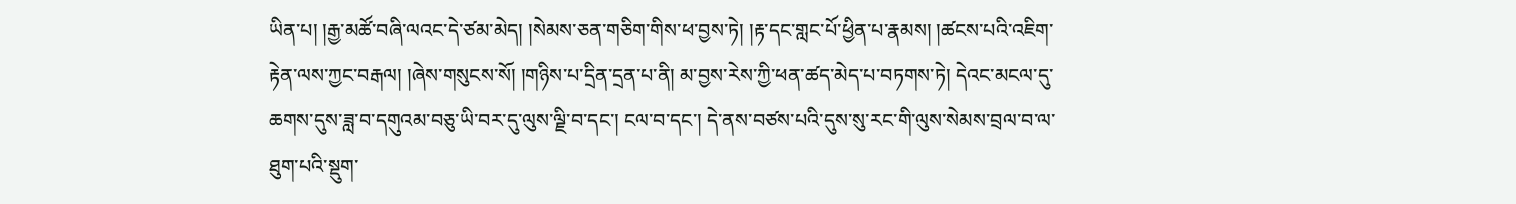ཡིན་པ། །རྒྱ་མཚོ་བཞི་ལའང་དེ་ཙམ་མེད། །སེམས་ཅན་གཅིག་གིས་ཕ་བྱས་ཏེ། །རྟ་དང་གླང་པོ་ཕྱིན་པ་རྣམས། །ཚངས་པའི་འཇིག་རྟེན་ལས་ཀྱང་བརྒལ། །ཞེས་གསུངས་སོ། །གཉིས་པ་དྲིན་དྲན་པ་ནི། མ་བྱས་རེས་ཀྱི་ཕན་ཚད་མེད་པ་བཏགས་ཏེ། དེའང་མངལ་དུ་ཆགས་དུས་ཟླ་བ་དགུའམ་བཅུ་ཡི་བར་དུ་ལུས་ལྗི་བ་དང་། ངལ་བ་དང་། དེ་ནས་བཙས་པའི་དུས་སུ་རང་གི་ལུས་སེམས་བྲལ་བ་ལ་ཐུག་པའི་སྡུག་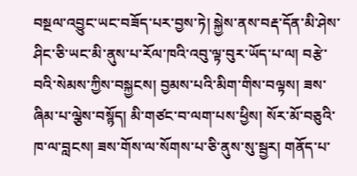བསྔལ་འབྱུང་ཡང་བཟོད་པར་བྱས་ཏེ། སྐྱེས་ནས་བརྡ་དོན་མི་ཤེས་ཤིང་ཅི་ཡང་མི་ནུས་པ་རོལ་ཁའི་འབུ་ལྟ་བུར་ཡོད་པ་ལ། བརྩེ་བའི་སེམས་ཀྱིས་བསྐྱངས། བྱམས་པའི་མིག་གིས་བལྟས། ཟས་ཞིམ་པ་ལྕེས་བསྙོད། མི་གཙང་བ་ལག་པས་ཕྱིས། སོར་མོ་བཅུའི་ཁ་ལ་བླངས། ཟས་གོས་ལ་སོགས་པ་ཅི་ནུས་སུ་སྦྱར། གནོད་པ་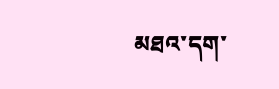མཐའ་དག་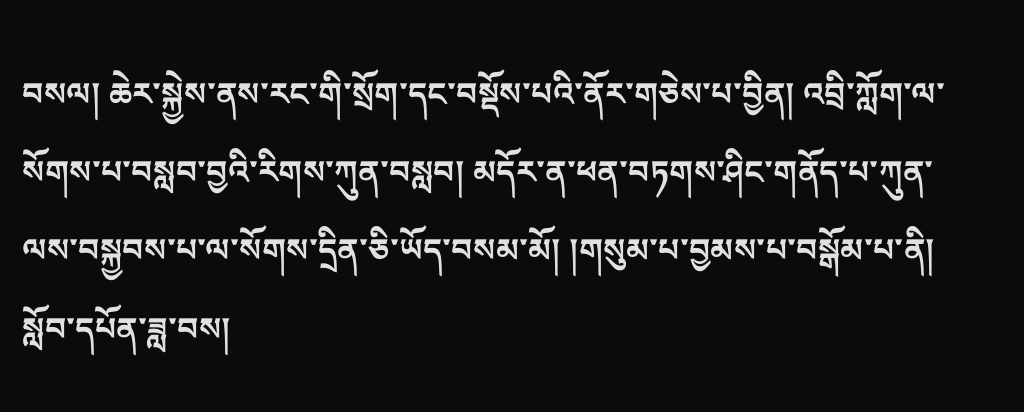བསལ། ཆེར་སྐྱེས་ནས་རང་གི་སྲོག་དང་བསྡོས་པའི་ནོར་གཅེས་པ་བྱིན། འབྲི་ཀློག་ལ་སོགས་པ་བསླབ་བྱའི་རིགས་ཀུན་བསླབ། མདོར་ན་ཕན་བཏགས་ཤིང་གནོད་པ་ཀུན་ལས་བསྐྱབས་པ་ལ་སོགས་དྲིན་ཅི་ཡོད་བསམ་མོ། །གསུམ་པ་བྱམས་པ་བསྒོམ་པ་ནི། སློབ་དཔོན་ཟླ་བས།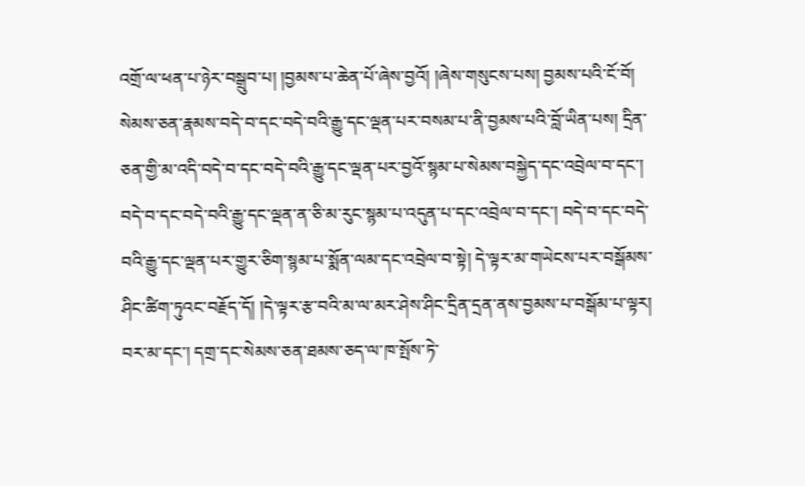འགྲོ་ལ་ཕན་པ་ཉེར་བསྒྲུབ་པ། །བྱམས་པ་ཆེན་པོ་ཞེས་བྱའོ། །ཞེས་གསུངས་པས། བྱམས་པའི་ངོ་བོ། སེམས་ཅན་རྣམས་བདེ་བ་དང་བདེ་བའི་རྒྱུ་དང་ལྡན་པར་བསམ་པ་ནི་བྱམས་པའི་བློ་ཡིན་པས། དྲིན་ཅན་གྱི་མ་འདི་བདེ་བ་དང་བདེ་བའི་རྒྱུ་དང་ལྡན་པར་བྱའོ་སྙམ་པ་སེམས་བསྐྱེད་དང་འབྲེལ་བ་དང་། བདེ་བ་དང་བདེ་བའི་རྒྱུ་དང་ལྡན་ན་ཅི་མ་རུང་སྙམ་པ་འདུན་པ་དང་འབྲེལ་བ་དང་། བདེ་བ་དང་བདེ་བའི་རྒྱུ་དང་ལྡན་པར་གྱུར་ཅིག་སྙམ་པ་སྨོན་ལམ་དང་འབྲེལ་བ་སྟེ། དེ་ལྟར་མ་གཡེངས་པར་བསྒོམས་ཤིང་ཚིག་ཏུའང་བརྗོད་དོ། །དེ་ལྟར་རྩ་བའི་མ་ལ་མར་ཤེས་ཤིང་དྲིན་དྲན་ནས་བྱམས་པ་བསྒོམ་པ་ལྟར། བར་མ་དང་། དགྲ་དང་སེམས་ཅན་ཐམས་ཅད་ལ་ཁ་སྤོས་ཏེ་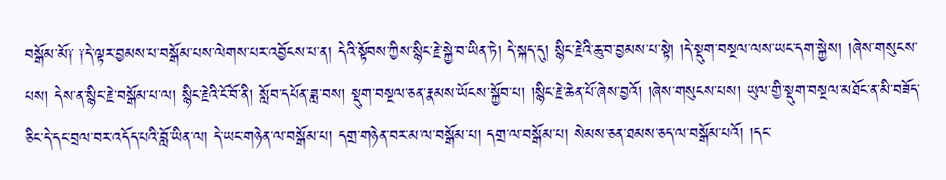བསྒོམ་མོ༑ ༑དེ་ལྟར་བྱམས་པ་བསྒོམ་པས་ལེགས་པར་འབྱོངས་པ་ན། དེའི་སྟོབས་ཀྱིས་སྙིང་རྗེ་སྐྱེ་བ་ཡིན་ཏེ། དེ་སྐད་དུ། སྙིང་རྗེའི་ཆུ་བ་བྱམས་པ་སྟེ། །དེ་སྡུག་བསྔལ་ལས་ཡང་དག་སྐྱེས། །ཞེས་གསུངས་པས། དེས་ན་སྙིང་རྗེ་བསྒོམ་པ་ལ། སྙིང་རྗེའི་ངོ་བོ་ནི། སློབ་དཔོན་ཟླ་བས། སྡུག་བསྔལ་ཅན་རྣམས་ཡོངས་སྐྱོབ་པ། །སྙིང་རྗེ་ཆེན་པོ་ཞེས་བྱའོ། །ཞེས་གསུངས་པས། ཡུལ་གྱི་སྡུག་བསྔལ་མཐོང་ན་མི་བཟོད་ཅིང་དེ་དང་བྲལ་བར་འདོད་པའི་བློ་ཡིན་ལ། དེ་ཡང་གཉེན་ལ་བསྒོམ་པ། དགྲ་གཉེན་བར་མ་ལ་བསྒོམ་པ། དགྲ་ལ་བསྒོམ་པ། སེམས་ཅན་ཐམས་ཅད་ལ་བསྒོམ་པའོ། །དང་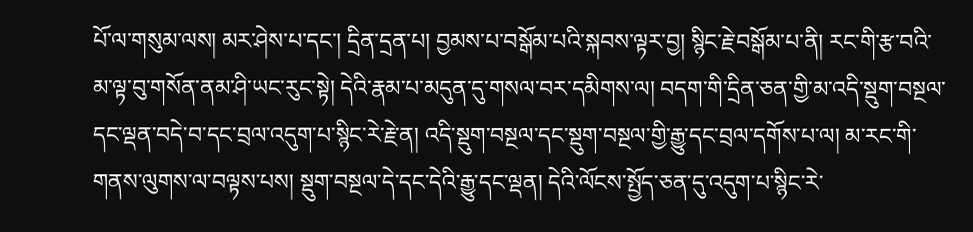པོ་ལ་གསུམ་ལས། མར་ཤེས་པ་དང་། དྲིན་དྲན་པ། བྱམས་པ་བསྒོམ་པའི་སྐབས་ལྟར་བྱ། སྙིང་རྗེ་བསྒོམ་པ་ནི། རང་གི་རྩ་བའི་མ་ལྟ་བུ་གསོན་ནམ་ཤི་ཡང་རུང་སྟེ། དེའི་རྣམ་པ་མདུན་དུ་གསལ་བར་དམིགས་ལ། བདག་གི་དྲིན་ཅན་གྱི་མ་འདི་སྡུག་བསྔལ་དང་ལྡན་བདེ་བ་དང་བྲལ་འདུག་པ་སྙིང་རེ་རྗེ་ན། འདི་སྡུག་བསྔལ་དང་སྡུག་བསྔལ་གྱི་རྒྱུ་དང་བྲལ་དགོས་པ་ལ། མ་རང་གི་གནས་ལུགས་ལ་བལྟས་པས། སྡུག་བསྔལ་དེ་དང་དེའི་རྒྱུ་དང་ལྡན། དེའི་ལོངས་སྤྱོད་ཅན་དུ་འདུག་པ་སྙིང་རེ་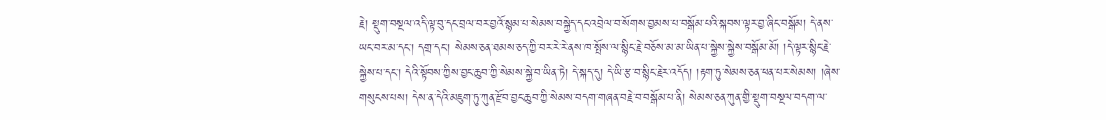རྗེ། སྡུག་བསྔལ་འདི་ལྟ་བུ་དང་བྲལ་བར་བྱའོ་སྙམ་པ་སེམས་བསྐྱེད་དང་འབྲེལ་བ་སོགས་བྱམས་པ་བསྒོམ་པའི་སྐབས་ལྟར་བྱ་ཞིང་བསྒོམ། དེ་ནས་ཡང་བར་མ་དང་། དགྲ་དང་། སེམས་ཅན་ཐམས་ཅད་ཀྱི་བར་རེ་རེ་ནས་ཁ་སྤོས་ལ་སྙིང་རྗེ་བཅོས་མ་མ་ཡིན་པ་སྐྱེས་སྐྱེས་བསྒོམ་མོ། །དེ་ལྟར་སྙིང་རྗེ་སྐྱེས་པ་དང་། དེའི་སྟོབས་ཀྱིས་བྱང་ཆུབ་ཀྱི་སེམས་སྐྱེ་བ་ཡིན་ཏེ། དེ་སྐད་དུ། དེ་ཡི་རྩ་བ་སྙིང་རྗེར་འདོད། །རྟག་ཏུ་སེམས་ཅན་ཕན་པར་སེམས། །ཞེས་གསུངས་པས། དེས་ན་དེའི་མཇུག་ཏུ་ཀུན་རྫོབ་བྱང་ཆུབ་ཀྱི་སེམས་བདག་གཞན་བརྗེ་བ་བསྒོམ་པ་ནི། སེམས་ཅན་ཀུན་གྱི་སྡུག་བསྔལ་བདག་ལ་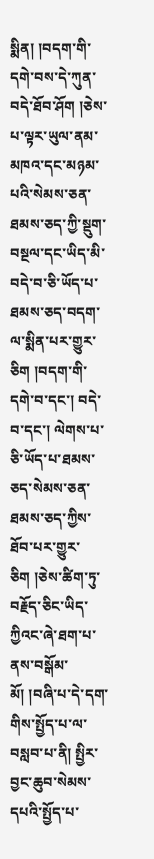སྨིན། །བདག་གི་དགེ་བས་དེ་ཀུན་བདེ་ཐོབ་ཤོག །ཅེས་པ་ལྟར་ཡུལ་ནམ་མཁའ་དང་མཉམ་པའི་སེམས་ཅན་ཐམས་ཅད་ཀྱི་སྡུག་བསྔལ་དང་ཡིད་མི་བདེ་བ་ཅི་ཡོད་པ་ཐམས་ཅད་བདག་ལ་སྨིན་པར་གྱུར་ཅིག །བདག་གི་དགེ་བ་དང་། བདེ་བ་དང་། ལེགས་པ་ཅི་ཡོད་པ་ཐམས་ཅད་སེམས་ཅན་ཐམས་ཅད་ཀྱིས་ཐོབ་པར་གྱུར་ཅིག །ཅེས་ཚིག་ཏུ་བརྗོད་ཅིང་ཡིད་ཀྱིའང་ཞེ་ཐག་པ་ནས་བསྒོམ་མོ། །བཞི་པ་དེ་དག་གིས་སྤྱོད་པ་ལ་བསླབ་པ་ནི། སྤྱིར་བྱང་ཆུབ་སེམས་དཔའི་སྤྱོད་པ་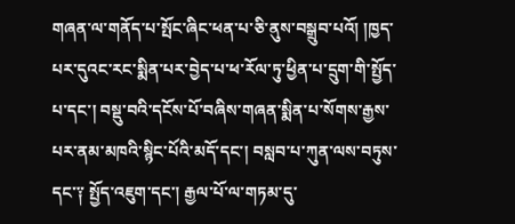གཞན་ལ་གནོད་པ་སྤོང་ཞིང་ཕན་པ་ཅི་ནུས་བསྒྲུབ་པའོ། །ཁྱད་པར་དུའང་རང་སྨིན་པར་བྱེད་པ་ཕ་རོལ་ཏུ་ཕྱིན་པ་དྲུག་གི་སྤྱོད་པ་དང་། བསྡུ་བའི་དངོས་པོ་བཞིས་གཞན་སྨིན་པ་སོགས་རྒྱས་པར་ནམ་མཁའི་སྙིང་པོའི་མདོ་དང་། བསླབ་པ་ཀུན་ལས་བཏུས་དང་༑ སྤྱོད་འཇུག་དང་། རྒྱལ་པོ་ལ་གཏམ་དུ་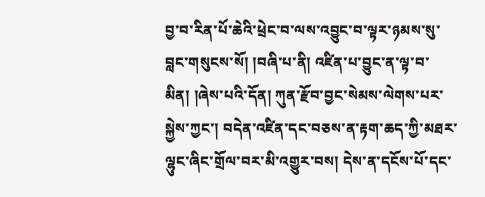བྱ་བ་རིན་པོ་ཆེའི་ཕྲེང་བ་ལས་འབྱུང་བ་ལྟར་ཉམས་སུ་བླང་གསུངས་སོ། །བཞི་པ་ནི། འཛིན་པ་བྱུང་ན་ལྟ་བ་མིན། །ཞེས་པའི་དོན། ཀུན་རྫོབ་བྱང་སེམས་ལེགས་པར་སྐྱེས་ཀྱང་། བདེན་འཛིན་དང་བཅས་ན་རྟག་ཆད་ཀྱི་མཐར་ལྷུང་ཞིང་གྲོལ་བར་མི་འགྱུར་བས། དེས་ན་དངོས་པོ་དང་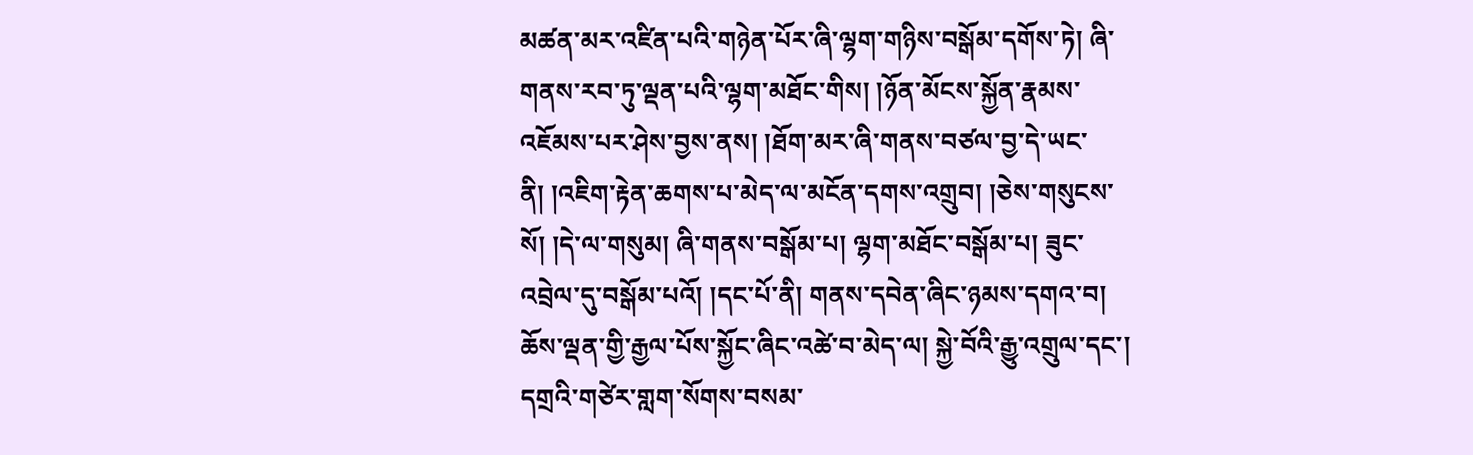མཚན་མར་འཛིན་པའི་གཉེན་པོར་ཞི་ལྷག་གཉིས་བསྒོམ་དགོས་ཏེ། ཞི་གནས་རབ་ཏུ་ལྡན་པའི་ལྷག་མཐོང་གིས། །ཉོན་མོངས་སྐྱོན་རྣམས་འཇོམས་པར་ཤེས་བྱས་ནས། །ཐོག་མར་ཞི་གནས་བཙལ་བྱ་དེ་ཡང་ནི། །འཇིག་རྟེན་ཆགས་པ་མེད་ལ་མངོན་དགས་འགྲུབ། །ཅེས་གསུངས་སོ། །དེ་ལ་གསུམ། ཞི་གནས་བསྒོམ་པ། ལྷག་མཐོང་བསྒོམ་པ། ཟུང་འབྲེལ་དུ་བསྒོམ་པའོ། །དང་པོ་ནི། གནས་དབེན་ཞིང་ཉམས་དགའ་བ། ཆོས་ལྡན་གྱི་རྒྱལ་པོས་སྐྱོང་ཞིང་འཚེ་བ་མེད་ལ། སྐྱེ་བོའི་རྒྱུ་འགྲུལ་དང་། དགྲའི་གཙེར་གླག་སོགས་བསམ་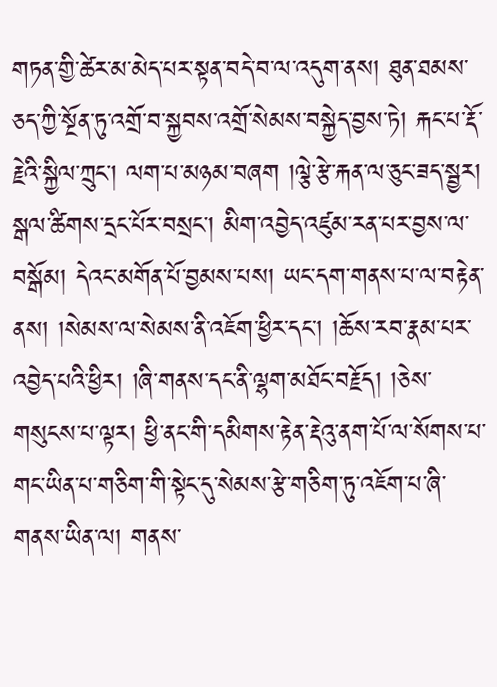གཏན་གྱི་ཚེར་མ་མེད་པར་སྟན་བདེ་བ་ལ་འདུག་ནས། ཐུན་ཐམས་ཅད་ཀྱི་སྔོན་ཏུ་འགྲོ་བ་སྐྱབས་འགྲོ་སེམས་བསྐྱེད་བྱས་ཏེ། རྐང་པ་རྡོ་རྗེའི་སྐྱིལ་ཀྲུང་། ལག་པ་མཉམ་བཞག །ལྕེ་རྩེ་རྐན་ལ་ཅུང་ཟད་སྦྱར། སྒལ་ཚིགས་དྲང་པོར་བསྲང་། མིག་འབྱེད་འཛུམ་རན་པར་བྱས་ལ་བསྒོམ། དེའང་མགོན་པོ་བྱམས་པས། ཡང་དག་གནས་པ་ལ་བརྟེན་ནས། །སེམས་ལ་སེམས་ནི་འཇོག་ཕྱིར་དང་། །ཆོས་རབ་རྣམ་པར་འབྱེད་པའི་ཕྱིར། །ཞི་གནས་དང་ནི་ལྷག་མཐོང་བརྗོད། །ཅེས་གསུངས་པ་ལྟར། ཕྱི་ནང་གི་དམིགས་རྟེན་རྡེའུ་ནག་པོ་ལ་སོགས་པ་གང་ཡིན་པ་གཅིག་གི་སྟེང་དུ་སེམས་རྩེ་གཅིག་ཏུ་འཇོག་པ་ཞི་གནས་ཡིན་ལ། གནས་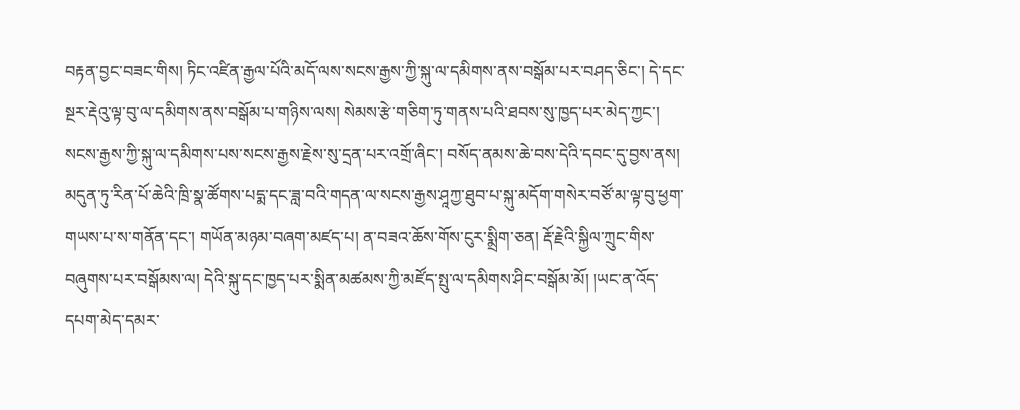བརྟན་བྱང་བཟང་གིས། ཏིང་འཛིན་རྒྱལ་པོའི་མདོ་ལས་སངས་རྒྱས་ཀྱི་སྐུ་ལ་དམིགས་ནས་བསྒོམ་པར་བཤད་ཅིང་། དེ་དང་སྔར་རྡེའུ་ལྟ་བུ་ལ་དམིགས་ནས་བསྒོམ་པ་གཉིས་ལས། སེམས་རྩེ་གཅིག་ཏུ་གནས་པའི་ཐབས་སུ་ཁྱད་པར་མེད་ཀྱང་། སངས་རྒྱས་ཀྱི་སྐུ་ལ་དམིགས་པས་སངས་རྒྱས་རྗེས་སུ་དྲན་པར་འགྲོ་ཞིང་། བསོད་ནམས་ཆེ་བས་དེའི་དབང་དུ་བྱས་ནས། མདུན་ཏུ་རིན་པོ་ཆེའི་ཁྲི་སྣ་ཚོགས་པདྨ་དང་ཟླ་བའི་གདན་ལ་སངས་རྒྱས་ཤཱཀྱ་ཐུབ་པ་སྐུ་མདོག་གསེར་བཙོ་མ་ལྟ་བུ་ཕྱག་གཡས་པ་ས་གནོན་དང་། གཡོན་མཉམ་བཞག་མཛད་པ། ན་བཟའ་ཆོས་གོས་ངུར་སྨྲིག་ཅན། རྡོ་རྗེའི་སྐྱིལ་ཀྲུང་གིས་བཞུགས་པར་བསྒོམས་ལ། དེའི་སྐུ་དང་ཁྱད་པར་སྨིན་མཚམས་ཀྱི་མཛོད་སྤུ་ལ་དམིགས་ཤིང་བསྒོམ་མོ། །ཡང་ན་འོད་དཔག་མེད་དམར་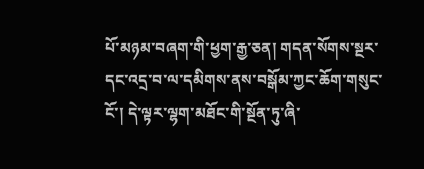པོ་མཉམ་བཞག་གི་ཕྱག་རྒྱ་ཅན། གདན་སོགས་སྔར་དང་འདྲ་བ་ལ་དམིགས་ནས་བསྒོམ་ཀྱང་ཆོག་གསུང་ངོ་། དེ་ལྟར་ལྷག་མཐོང་གི་སྔོན་ཏུ་ཞི་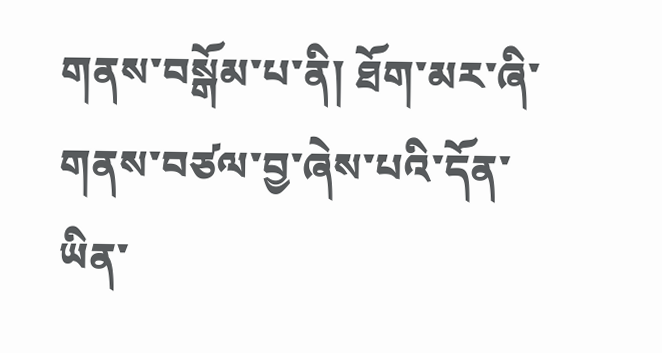གནས་བསྒོམ་པ་ནི། ཐོག་མར་ཞི་གནས་བཙལ་བྱ་ཞེས་པའི་དོན་ཡིན་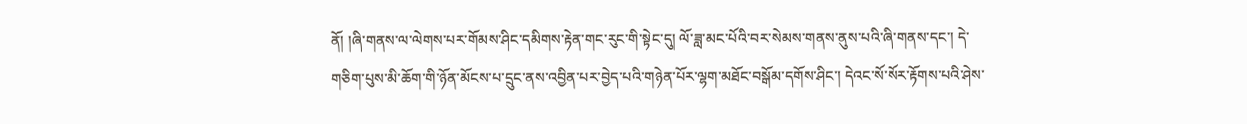ནོ། །ཞི་གནས་ལ་ལེགས་པར་གོམས་ཤིང་དམིགས་རྟེན་གང་རུང་གི་སྟེང་དུ། ལོ་ཟླ་མང་པོའི་བར་སེམས་གནས་ནུས་པའི་ཞི་གནས་དང་། དེ་གཅིག་པུས་མི་ཆོག་གི་ཉོན་མོངས་པ་དྲུང་ནས་འབྱིན་པར་བྱེད་པའི་གཉེན་པོར་ལྷག་མཐོང་བསྒོམ་དགོས་ཤིང་། དེའང་སོ་སོར་རྟོགས་པའི་ཤེས་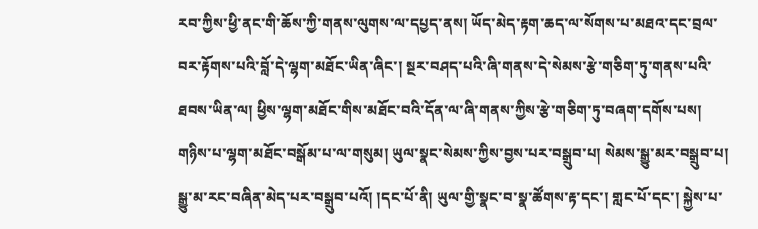རབ་ཀྱིས་ཕྱི་ནང་གི་ཆོས་ཀྱི་གནས་ལུགས་ལ་དཔྱད་ནས། ཡོད་མེད་རྟག་ཆད་ལ་སོགས་པ་མཐའ་དང་བྲལ་བར་རྟོགས་པའི་བློ་དེ་ལྷག་མཐོང་ཡིན་ཞིང་། སྔར་བཤད་པའི་ཞི་གནས་དེ་སེམས་རྩེ་གཅིག་ཏུ་གནས་པའི་ཐབས་ཡིན་ལ། ཕྱིས་ལྷག་མཐོང་གིས་མཐོང་བའི་དོན་ལ་ཞི་གནས་ཀྱིས་རྩེ་གཅིག་ཏུ་བཞག་དགོས་པས། གཉིས་པ་ལྷག་མཐོང་བསྒོམ་པ་ལ་གསུམ། ཡུལ་སྣང་སེམས་ཀྱིས་བྱས་པར་བསྒྲུབ་པ། སེམས་སྒྱུ་མར་བསྒྲུབ་པ། སྒྱུ་མ་རང་བཞིན་མེད་པར་བསྒྲུབ་པའོ། །དང་པོ་ནི། ཡུལ་གྱི་སྣང་བ་སྣ་ཚོགས་རྟ་དང་། གླང་པོ་དང་། སྐྱེས་པ་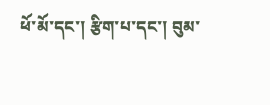ཕོ་མོ་དང་། རྩིག་པ་དང་། བུམ་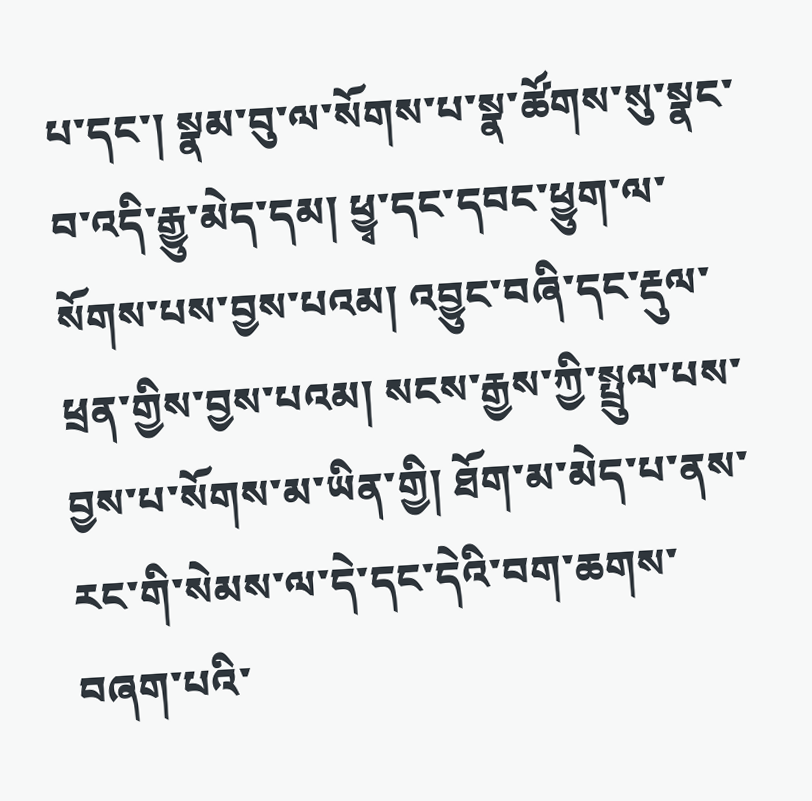པ་དང་། སྣམ་བུ་ལ་སོགས་པ་སྣ་ཚོགས་སུ་སྣང་བ་འདི་རྒྱུ་མེད་དམ། ཕྱྭ་དང་དབང་ཕྱུག་ལ་སོགས་པས་བྱས་པའམ། འབྱུང་བཞི་དང་རྡུལ་ཕྲན་གྱིས་བྱས་པའམ། སངས་རྒྱས་ཀྱི་སྤྲུལ་པས་བྱས་པ་སོགས་མ་ཡིན་གྱི། ཐོག་མ་མེད་པ་ནས་རང་གི་སེམས་ལ་དེ་དང་དེའི་བག་ཆགས་བཞག་པའི་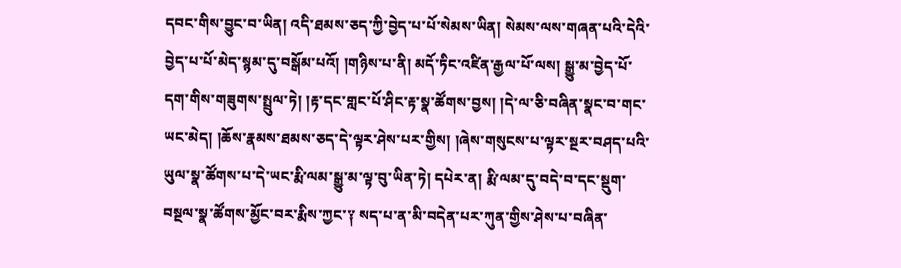དབང་གིས་བྱུང་བ་ཡིན། འདི་ཐམས་ཅད་ཀྱི་བྱེད་པ་པོ་སེམས་ཡིན། སེམས་ལས་གཞན་པའི་དེའི་བྱེད་པ་པོ་མེད་སྙམ་དུ་བསྒོམ་པའོ། །གཉིས་པ་ནི། མདོ་ཏིང་འཛིན་རྒྱལ་པོ་ལས། སྒྱུ་མ་བྱེད་པོ་དག་གིས་གཟུགས་སྤྲུལ་ཏེ། །རྟ་དང་གླང་པོ་ཤིང་རྟ་སྣ་ཚོགས་བྱས། །དེ་ལ་ཅི་བཞིན་སྣང་བ་གང་ཡང་མེད། །ཆོས་རྣམས་ཐམས་ཅད་དེ་ལྟར་ཤེས་པར་གྱིས། །ཞེས་གསུངས་པ་ལྟར་སྔར་བཤད་པའི་ཡུལ་སྣ་ཚོགས་པ་དེ་ཡང་རྨི་ལམ་སྒྱུ་མ་ལྟ་བུ་ཡིན་ཏེ། དཔེར་ན། རྨི་ལམ་དུ་བདེ་བ་དང་སྡུག་བསྔལ་སྣ་ཚོགས་མྱོང་བར་རྨིས་ཀྱང་༑ སད་པ་ན་མི་བདེན་པར་ཀུན་གྱིས་ཤེས་པ་བཞིན་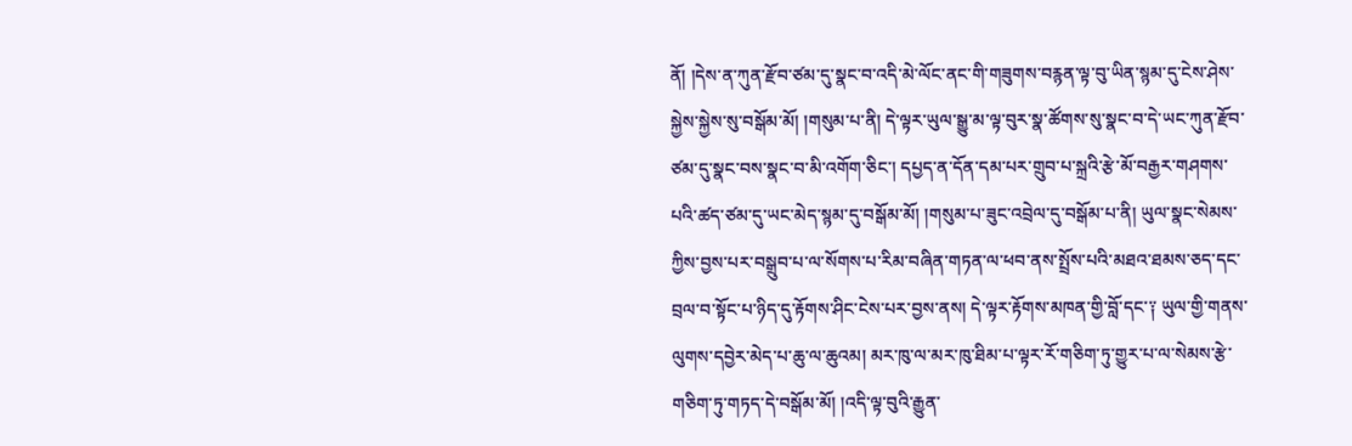ནོ། །དེས་ན་ཀུན་རྫོབ་ཙམ་དུ་སྣང་བ་འདི་མེ་ལོང་ནང་གི་གཟུགས་བརྙན་ལྟ་བུ་ཡིན་སྙམ་དུ་ངེས་ཤེས་སྐྱེས་སྐྱེས་སུ་བསྒོམ་མོ། །གསུམ་པ་ནི། དེ་ལྟར་ཡུལ་སྒྱུ་མ་ལྟ་བུར་སྣ་ཚོགས་སུ་སྣང་བ་དེ་ཡང་ཀུན་རྫོབ་ཙམ་དུ་སྣང་བས་སྣང་བ་མི་འགོག་ཅིང་། དཔྱད་ན་དོན་དམ་པར་གྲུབ་པ་སྐྲའི་རྩེ་མོ་བརྒྱར་གཤགས་པའི་ཚད་ཙམ་དུ་ཡང་མེད་སྙམ་དུ་བསྒོམ་མོ། །གསུམ་པ་ཟུང་འབྲེལ་དུ་བསྒོམ་པ་ནི། ཡུལ་སྣང་སེམས་ཀྱིས་བྱས་པར་བསྒྲུབ་པ་ལ་སོགས་པ་རིམ་བཞིན་གཏན་ལ་ཕབ་ནས་སྤྲོས་པའི་མཐའ་ཐམས་ཅད་དང་བྲལ་བ་སྟོང་པ་ཉིད་དུ་རྟོགས་ཤིང་ངེས་པར་བྱས་ནས། དེ་ལྟར་རྟོགས་མཁན་གྱི་བློ་དང་༑ ཡུལ་གྱི་གནས་ལུགས་དབྱེར་མེད་པ་ཆུ་ལ་ཆུའམ། མར་ཁུ་ལ་མར་ཁུ་ཐིམ་པ་ལྟར་རོ་གཅིག་ཏུ་གྱུར་པ་ལ་སེམས་རྩེ་གཅིག་ཏུ་གཏད་དེ་བསྒོམ་མོ། །འདི་ལྟ་བུའི་རྒྱུན་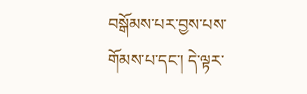བསྒོམས་པར་བྱས་པས་གོམས་པ་དང་། དེ་ལྟར་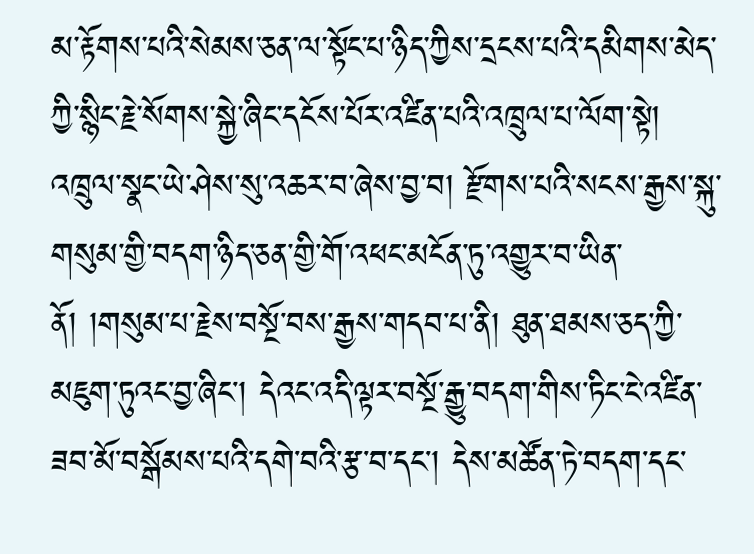མ་རྟོགས་པའི་སེམས་ཅན་ལ་སྟོང་པ་ཉིད་ཀྱིས་དྲངས་པའི་དམིགས་མེད་ཀྱི་སྙིང་རྗེ་སོགས་སྐྱེ་ཞིང་དངོས་པོར་འཛིན་པའི་འཁྲུལ་པ་ལོག་སྟེ། འཁྲུལ་སྣང་ཡེ་ཤེས་སུ་འཆར་བ་ཞེས་བྱ་བ། རྫོགས་པའི་སངས་རྒྱས་སྐུ་གསུམ་གྱི་བདག་ཉིད་ཅན་གྱི་གོ་འཕང་མངོན་ཏུ་འགྱུར་བ་ཡིན་ནོ། །གསུམ་པ་རྗེས་བསྔོ་བས་རྒྱས་གདབ་པ་ནི། ཐུན་ཐམས་ཅད་ཀྱི་མཇུག་ཏུའང་བྱ་ཞིང་། དེའང་འདི་ལྟར་བསྔོ་རྒྱུ་བདག་གིས་ཏིང་ངེ་འཛིན་ཟབ་མོ་བསྒོམས་པའི་དགེ་བའི་རྩ་བ་དང་། དེས་མཚོན་ཏེ་བདག་དང་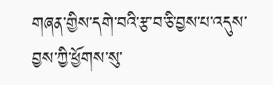གཞན་གྱིས་དགེ་བའི་རྩ་བ་ཅི་བྱས་པ་འདུས་བྱས་ཀྱི་ཕྱོགས་སུ་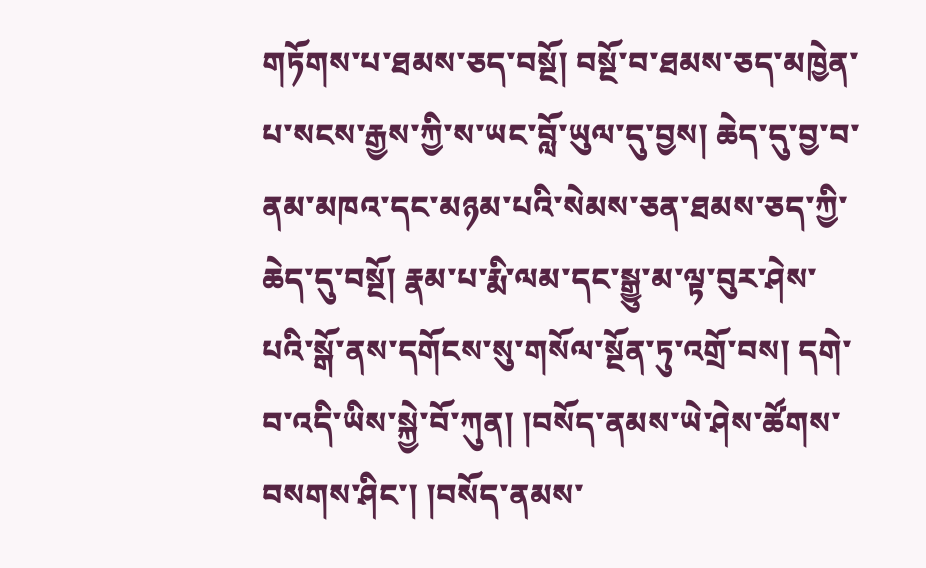གཏོགས་པ་ཐམས་ཅད་བསྔོ། བསྔོ་བ་ཐམས་ཅད་མཁྱེན་པ་སངས་རྒྱས་ཀྱི་ས་ཡང་བློ་ཡུལ་དུ་བྱས། ཆེད་དུ་བྱ་བ་ནམ་མཁའ་དང་མཉམ་པའི་སེམས་ཅན་ཐམས་ཅད་ཀྱི་ཆེད་དུ་བསྔོ། རྣམ་པ་རྨི་ལམ་དང་སྒྱུ་མ་ལྟ་བུར་ཤེས་པའི་སྒོ་ནས་དགོངས་སུ་གསོལ་སྔོན་ཏུ་འགྲོ་བས། དགེ་བ་འདི་ཡིས་སྐྱེ་བོ་ཀུན། །བསོད་ནམས་ཡེ་ཤེས་ཚོགས་བསགས་ཤིང་། །བསོད་ནམས་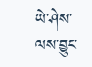ཡེ་ཤེས་ལས་བྱུང་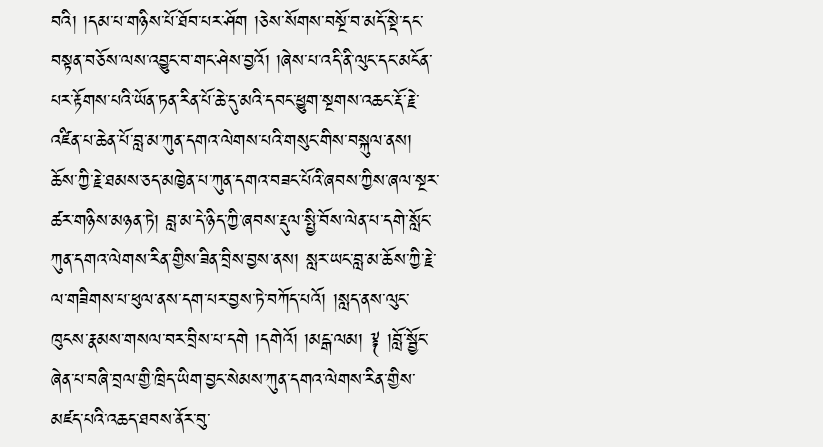བའི། །དམ་པ་གཉིས་པོ་ཐོབ་པར་ཤོག །ཅེས་སོགས་བསྔོ་བ་མདོ་སྡེ་དང་བསྟན་བཅོས་ལས་འབྱུང་བ་གང་ཤེས་བྱའོ། །ཞེས་པ་འདི་ནི་ལུང་དང་མངོན་པར་རྟོགས་པའི་ཡོན་ཏན་རིན་པོ་ཆེ་དུ་མའི་དབང་ཕྱུག་སྔགས་འཆང་རྡོ་རྗེ་འཛིན་པ་ཆེན་པོ་བླ་མ་ཀུན་དགའ་ལེགས་པའི་གསུང་གིས་བསྐུལ་ནས། ཆོས་ཀྱི་རྗེ་ཐམས་ཅད་མཁྱེན་པ་ཀུན་དགའ་བཟང་པོའི་ཞབས་ཀྱིས་ཞལ་སྔར་ཚར་གཉིས་མཉན་ཏེ། བླ་མ་དེ་ཉིད་ཀྱི་ཞབས་རྡུལ་སྤྱི་བོས་ལེན་པ་དགེ་སློང་ཀུན་དགའ་ལེགས་རིན་གྱིས་ཟིན་བྲིས་བྱས་ནས། སླར་ཡང་བླ་མ་ཆོས་ཀྱི་རྗེ་ལ་གཟིགས་པ་ཕུལ་ནས་དག་པར་བྱས་ཏེ་བཀོད་པའོ། །སླད་ནས་ལུང་ཁུངས་རྣམས་གསལ་བར་བྲིས་པ་དགེ །དགེའོ། །མངྒ་ལམ། ༈ །བློ་སྦྱོང་ཞེན་པ་བཞི་བྲལ་གྱི་ཁྲིད་ཡིག་བྱང་སེམས་ཀུན་དགའ་ལེགས་རིན་གྱིས་མཛད་པའི་འཆད་ཐབས་ནོར་བུ་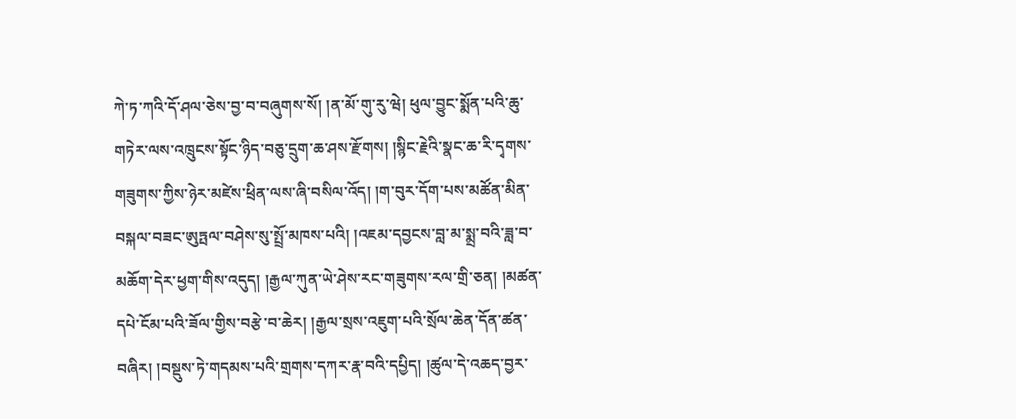ཀེ་ཏ་ཀའི་དོ་ཤལ་ཅེས་བྱ་བ་བཞུགས་སོ། །ན་མོ་གུ་རུ་ཝེ། ཕུལ་བྱུང་སྨོན་པའི་ཆུ་གཏེར་ལས་འཁྲུངས་སྟོང་ཉིད་བཅུ་དྲུག་ཆ་ཤས་རྫོགས། །སྙིང་རྗེའི་སྣང་ཆ་རི་དྭགས་གཟུགས་ཀྱིས་ཉེར་མཛེས་ཕྲིན་ལས་ཞི་བསིལ་འོད། །ག་བུར་དོག་པས་མཚོན་མིན་བསྐལ་བཟང་ཨུཏྤལ་བཤེས་སུ་སྤྲོ་མཁས་པའི། །འཇམ་དབྱངས་བླ་མ་སྨྲ་བའི་ཟླ་བ་མཆོག་དེར་ཕྱག་གིས་འདུད། །རྒྱལ་ཀུན་ཡེ་ཤེས་རང་གཟུགས་རལ་གྲི་ཅན། །མཚན་དཔེ་ངོམ་པའི་ཟོལ་གྱིས་བརྩེ་བ་ཆེར། །རྒྱལ་སྲས་འཇུག་པའི་སྲོལ་ཆེན་དོན་ཚན་བཞིར། །བསྡུས་ཏེ་གདམས་པའི་གྲགས་དཀར་རྣ་བའི་དཔྱིད། །ཚུལ་དེ་འཆད་བྱར་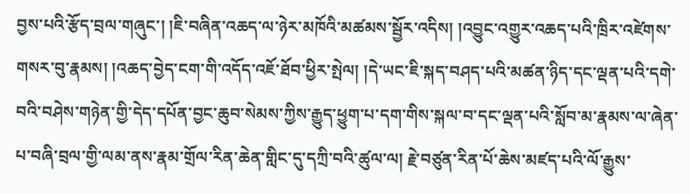བྱས་པའི་རྩོད་བྲལ་གཞུང་། །ཇི་བཞིན་འཆད་ལ་ཉེར་མཁོའི་མཚམས་སྦྱོར་འདིས། །འབྱུང་འགྱུར་འཆད་པའི་ཁྲིར་འཛེགས་གསར་བུ་རྣམས། །འཆད་བྱེད་ངག་གི་འདོད་འཇོ་ཐོབ་ཕྱིར་སྤེལ། །དེ་ཡང་ཇི་སྐད་བཤད་པའི་མཚན་ཉིད་དང་ལྡན་པའི་དགེ་བའི་བཤེས་གཉེན་གྱི་དེད་དཔོན་བྱང་ཆུབ་སེམས་ཀྱིས་རྒྱུད་ཕྱུག་པ་དག་གིས་སྐལ་བ་དང་ལྡན་པའི་སློབ་མ་རྣམས་ལ་ཞེན་པ་བཞི་བྲལ་གྱི་ལམ་ནས་རྣམ་གྲོལ་རིན་ཆེན་གླིང་དུ་དཀྲི་བའི་ཚུལ་ལ། རྗེ་བཙུན་རིན་པོ་ཆེས་མཛད་པའི་ལོ་རྒྱུས་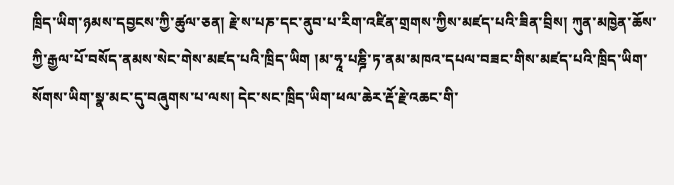ཁྲིད་ཡིག་ཉམས་དབྱངས་ཀྱི་ཚུལ་ཅན། རྗེ་ས་པཎ་དང་ནུབ་པ་རིག་འཛིན་གྲགས་ཀྱིས་མཛད་པའི་ཟིན་བྲིས། ཀུན་མཁྱེན་ཆོས་ཀྱི་རྒྱལ་པོ་བསོད་ནམས་སེང་གེས་མཛད་པའི་ཁྲིད་ཡིག །མ་ཧཱ་པཎྜི་ཏ་ནམ་མཁའ་དཔལ་བཟང་གིས་མཛད་པའི་ཁྲིད་ཡིག་སོགས་ཡིག་སྣ་མང་དུ་བཞུགས་པ་ལས། དེང་སང་ཁྲིད་ཡིག་ཕལ་ཆེར་རྡོ་རྗེ་འཆང་གི་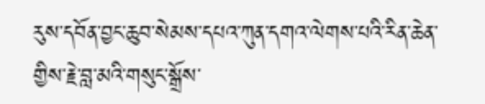རུས་དབོན་བྱང་ཆུབ་སེམས་དཔའ་ཀུན་དགའ་ལེགས་པའི་རིན་ཆེན་གྱིས་རྗེ་བླ་མའི་གསུང་སྒྲོས་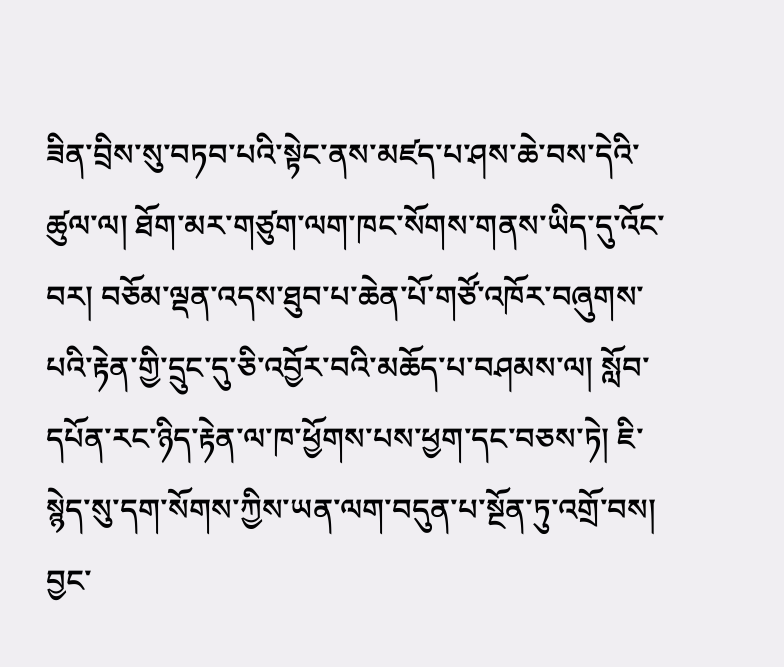ཟིན་བྲིས་སུ་བཏབ་པའི་སྟེང་ནས་མཛད་པ་ཤས་ཆེ་བས་དེའི་ཚུལ་ལ། ཐོག་མར་གཙུག་ལག་ཁང་སོགས་གནས་ཡིད་དུ་འོང་བར། བཅོམ་ལྡན་འདས་ཐུབ་པ་ཆེན་པོ་གཙོ་འཁོར་བཞུགས་པའི་རྟེན་གྱི་དྲུང་དུ་ཅི་འབྱོར་བའི་མཆོད་པ་བཤམས་ལ། སློབ་དཔོན་རང་ཉིད་རྟེན་ལ་ཁ་ཕྱོགས་པས་ཕྱག་དང་བཅས་ཏེ། ཇི་སྙེད་སུ་དག་སོགས་ཀྱིས་ཡན་ལག་བདུན་པ་སྔོན་ཏུ་འགྲོ་བས། བྱང་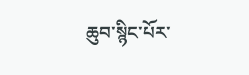ཆུབ་སྙིང་པོར་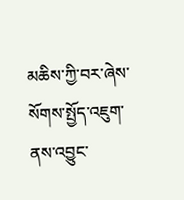མཆིས་ཀྱི་བར་ཞེས་སོགས་སྤྱོད་འཇུག་ནས་འབྱུང་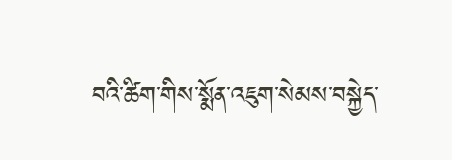བའི་ཚིག་གིས་སྨོན་འཇུག་སེམས་བསྐྱེད་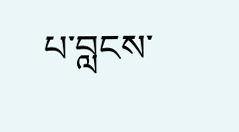པ་བླངས་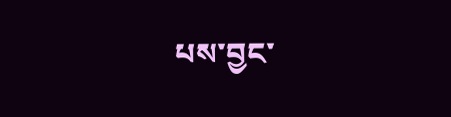པས་བྱང་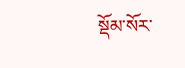སྡོམ་སོར་